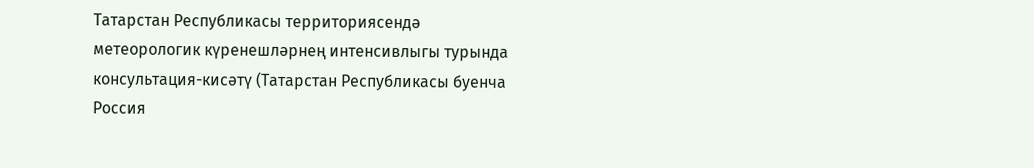Татарстан Республикасы территориясендә метеорологик күренешләрнең интенсивлыгы турында консультация-кисәтү (Татарстан Республикасы буенча Россия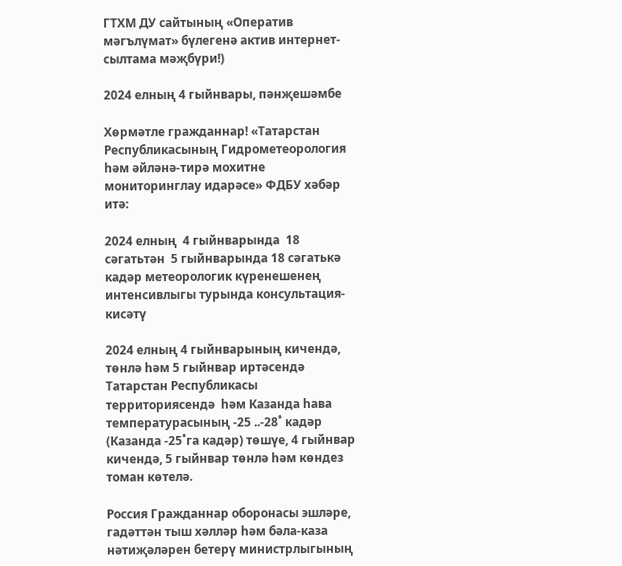ГТХМ ДУ сайтының «Оператив мәгълүмат» бүлегенә актив интернет-сылтама мәҗбүри!)

2024 елның 4 гыйнвары, пәнҗешәмбе

Хөрмәтле гражданнар! «Татарстан Республикасының Гидрометеорология һәм әйләнә-тирә мохитне мониторинглау идарәсе» ФДБУ хәбәр итә:

2024 елның  4 гыйнварында  18 сәгатьтән  5 гыйнварында 18 сәгатькә кадәр метеорологик күренешенең интенсивлыгы турында консультация-кисәтү

2024 елның 4 гыйнварының кичендә, төнлә һәм 5 гыйнвар иртәсендә  Татарстан Республикасы территориясендә  һәм Казанда һава температурасының -25 ..-28˚ кадәр (Казанда -25˚га кадәр) төшүе, 4 гыйнвар кичендә, 5 гыйнвар төнлә һәм көндез томан көтелә.

Россия Гражданнар оборонасы эшләре, гадәттән тыш хәлләр һәм бәла-каза нәтиҗәләрен бетерү министрлыгының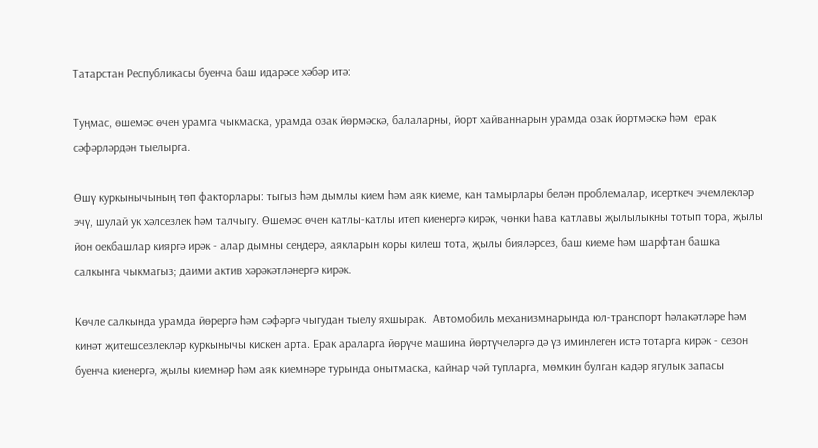Татарстан Республикасы буенча баш идарәсе хәбәр итә:

Туңмас, өшемәс өчен урамга чыкмаска, урамда озак йөрмәскә, балаларны, йорт хайваннарын урамда озак йортмәскә һәм  ерак сәфәрләрдән тыелырга.

Өшү куркынычының төп факторлары: тыгыз һәм дымлы кием һәм аяк киеме, кан тамырлары белән проблемалар, исерткеч эчемлекләр эчү, шулай ук хәлсезлек һәм талчыгу. Өшемәс өчен катлы-катлы итеп киенергә кирәк, чөнки һава катлавы җылылыкны тотып тора, җылы  йон оекбашлар кияргә ирәк - алар дымны сеңдерә, аякларын коры килеш тота, җылы бияләрсез, баш киеме һәм шарфтан башка салкынга чыкмагыз; даими актив хәрәкәтләнергә кирәк.

Көчле салкында урамда йөрергә һәм сәфәргә чыгудан тыелу яхшырак.  Автомобиль механизмнарында юл-транспорт һәлакәтләре һәм кинәт җитешсезлекләр куркынычы кискен арта. Ерак араларга йөрүче машина йөртүчеләргә дә үз иминлеген истә тотарга кирәк - сезон буенча киенергә, җылы киемнәр һәм аяк киемнәре турында онытмаска, кайнар чәй тупларга, мөмкин булган кадәр ягулык запасы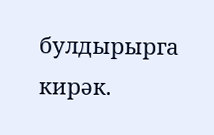булдырырга кирәк.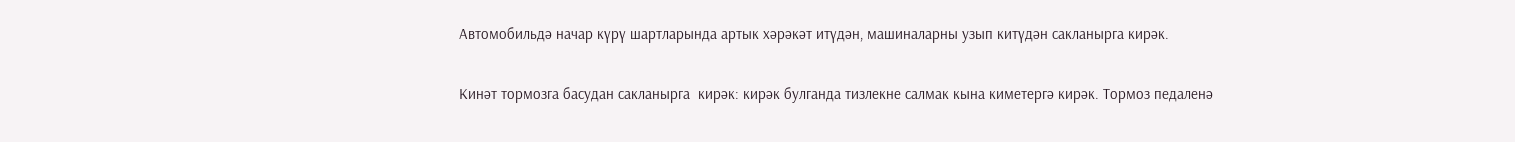Автомобильдә начар күрү шартларында артык хәрәкәт итүдән, машиналарны узып китүдән сакланырга кирәк.

Кинәт тормозга басудан сакланырга  кирәк: кирәк булганда тизлекне салмак кына киметергә кирәк. Тормоз педаленә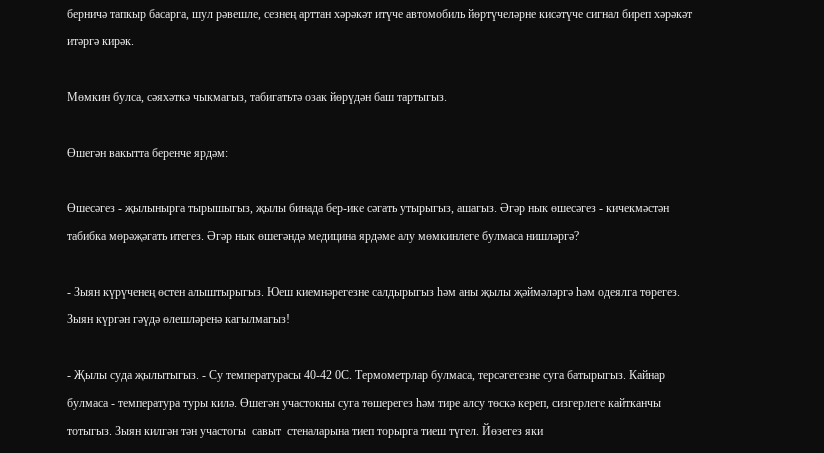берничә тапкыр басарга, шул рәвешле, сезнең арттан хәрәкәт итүче автомобиль йөртүчеләрне кисәтүче сигнал биреп хәрәкәт итәргә кирәк.

Мөмкин булса, сәяхәткә чыкмагыз, табигатьтә озак йөрүдән баш тартыгыз.

Өшегән вакытта беренче ярдәм:

Өшесәгез - җылынырга тырышыгыз, җылы бинада бер-ике сәгать утырыгыз, ашагыз. Әгәр нык өшесәгез - кичекмәстән табибка мөрәҗәгать итегез. Әгәр нык өшегәндә медицина ярдәме алу мөмкинлеге булмаса нишләргә?

- Зыян күрүченең өстен алыштырыгыз. Юеш киемнәрегезне салдырыгыз һәм аны җылы җәймәләргә һәм одеялга төрегез. Зыян күргән гәүдә өлешләренә кагылмагыз!

- Җылы суда җылытыгыз. - Су температурасы 40-42 0С. Термометрлар булмаса, терсәгегезне суга батырыгыз. Кайнар булмаса - температура туры килә. Өшегән участокны суга төшерегез һәм тире алсу төскә кереп, сизгерлеге кайтканчы тотыгыз. Зыян килгән тән участогы  савыт  стеналарына тиеп торырга тиеш түгел. Йөзегез яки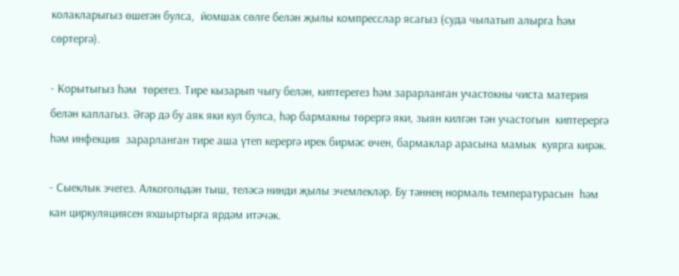колакларыгыз өшегән булса,  йомшак сөлге белән җылы компресслар ясагыз (суда чылатып алырга һәм сөртергә).

- Корытыгыз һәм  төрегез. Тире кызарып чыгу белән, киптерегез һәм зарарланган участокны чиста материя белән каплагыз. Әгәр дә бу аяк яки кул булса, һәр бармакны төрергә яки, зыян килгән тән участогын  киптерергә һәм инфекция  зарарланган тире аша үтеп керергә ирек бирмәс өчен, бармаклар арасына мамык  куярга кирәк.

- Сыеклык эчегез. Алкогольдән тыш, теләсә нинди җылы эчемлекләр. Бу тәннең нормаль температурасын  һәм кан циркуляциясен яхшыртырга ярдәм итәчәк.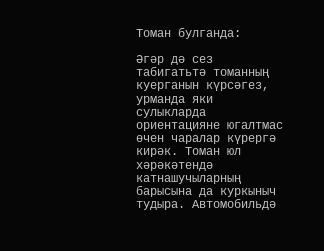Томан булганда:

Әгәр дә сез табигатьтә томанның куерганын күрсәгез, урманда яки сулыкларда ориентацияне югалтмас өчен чаралар күрергә кирәк. Томан юл хәрәкәтендә катнашучыларның барысына да куркыныч тудыра. Автомобильдә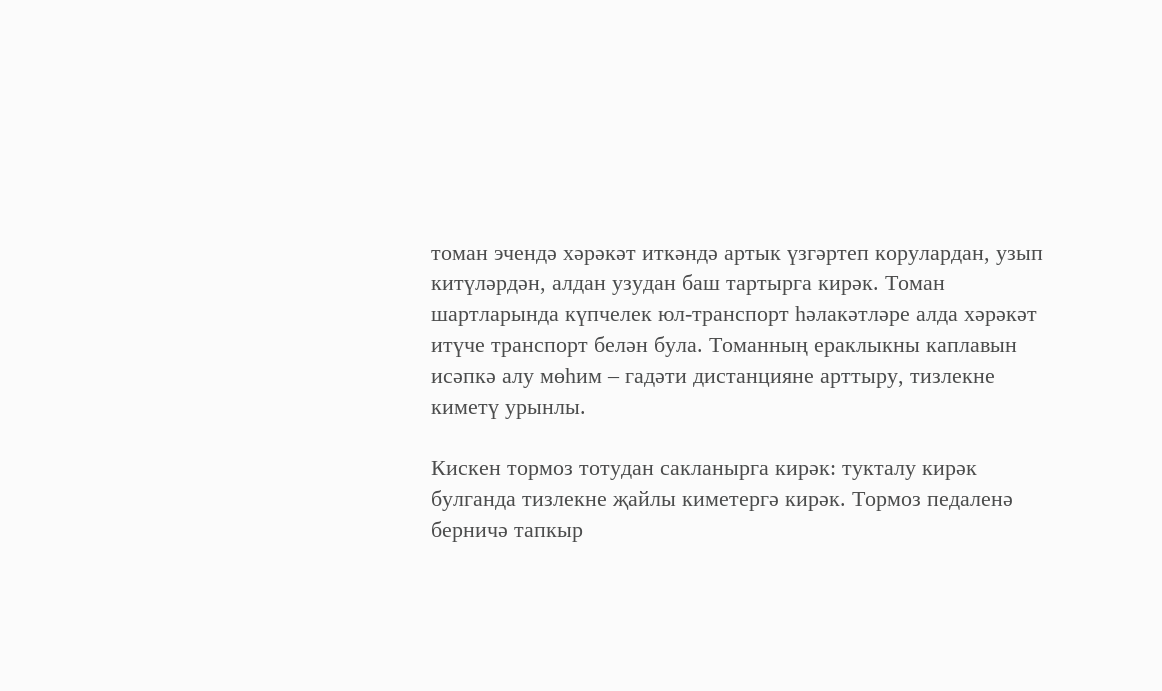томан эчендә хәрәкәт иткәндә артык үзгәртеп корулардан, узып китүләрдән, алдан узудан баш тартырга кирәк. Томан шартларында күпчелек юл-транспорт һәлакәтләре алда хәрәкәт итүче транспорт белән була. Томанның ераклыкны каплавын исәпкә алу мөһим – гадәти дистанцияне арттыру, тизлекне киметү урынлы.

Кискен тормоз тотудан сакланырга кирәк: тукталу кирәк булганда тизлекне җайлы киметергә кирәк. Тормоз педаленә берничә тапкыр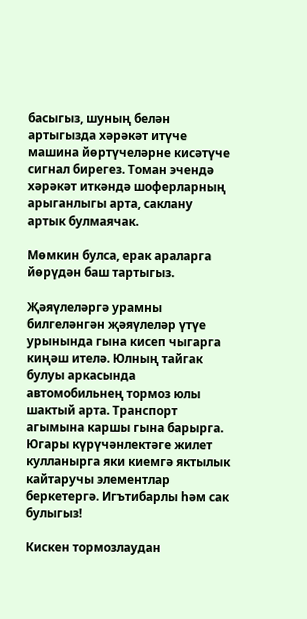басыгыз, шуның белән артыгызда хәрәкәт итүче машина йөртүчеләрне кисәтүче сигнал бирегез. Томан эчендә хәрәкәт иткәндә шоферларның арыганлыгы арта, саклану артык булмаячак.

Мөмкин булса, ерак араларга йөрүдән баш тартыгыз.

Җәяүлеләргә урамны билгеләнгән җәяүлеләр үтүе урынында гына кисеп чыгарга киңәш ителә. Юлның тайгак булуы аркасында автомобильнең тормоз юлы шактый арта. Транспорт агымына каршы гына барырга. Югары күрүчәнлектәге жилет кулланырга яки киемгә яктылык кайтаручы элементлар беркетергә. Игътибарлы һәм сак булыгыз!

Кискен тормозлаудан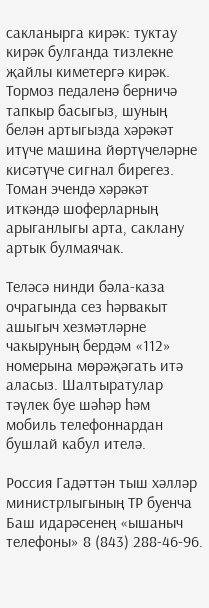сакланырга кирәк: туктау кирәк булганда тизлекне җайлы киметергә кирәк. Тормоз педаленә берничә тапкыр басыгыз, шуның белән артыгызда хәрәкәт итүче машина йөртүчеләрне кисәтүче сигнал бирегез. Томан эчендә хәрәкәт иткәндә шоферларның арыганлыгы арта, саклану артык булмаячак.

Теләсә нинди бәла-каза очрагында сез һәрвакыт ашыгыч хезмәтләрне чакыруның бердәм «112» номерына мөрәҗәгать итә аласыз. Шалтыратулар тәүлек буе шәһәр һәм мобиль телефоннардан бушлай кабул ителә.

Россия Гадәттән тыш хәлләр министрлыгының ТР буенча Баш идарәсенең «ышаныч телефоны» 8 (843) 288-46-96.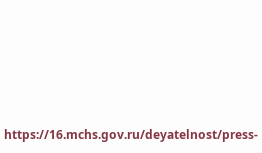https://16.mchs.gov.ru/deyatelnost/press-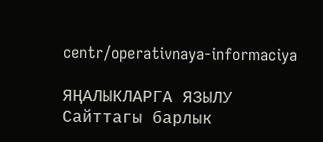centr/operativnaya-informaciya

ЯҢАЛЫКЛАРГА ЯЗЫЛУ
Сайттагы барлык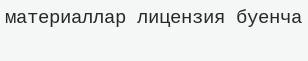материаллар лицензия буенча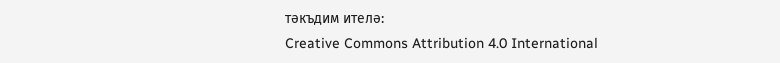тәкъдим ителә:
Creative Commons Attribution 4.0 International